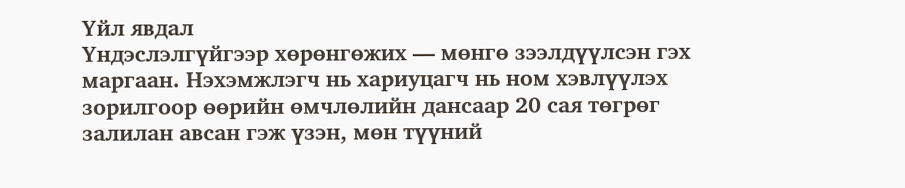Үйл явдал
Үндэслэлгүйгээр хөрөнгөжих — мөнгө зээлдүүлсэн гэх маргаан. Нэхэмжлэгч нь хариуцагч нь ном хэвлүүлэх зорилгоор өөрийн өмчлөлийн дансаар 20 сая төгрөг залилан авсан гэж үзэн, мөн түүний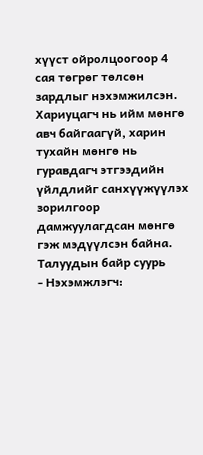хүүст ойролцоогоор 4 сая төгрөг төлсөн зардлыг нэхэмжилсэн. Хариуцагч нь ийм мөнгө авч байгаагүй, харин тухайн мөнгө нь гуравдагч этгээдийн үйлдлийг санхүүжүүлэх зорилгоор дамжуулагдсан мөнгө гэж мэдүүлсэн байна.
Талуудын байр суурь
- Нэхэмжлэгч: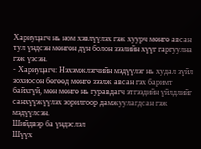Хариуцагч нь ном хэвлүүлэх гэж хуурч мөнгө авсан тул үндсэн мөнгөн дүн болон зээлийн хүүг гаргуулна гэж үзсэн.
- Хариуцагч: Нэхэмжлэгчийн мэдүүлэг нь худал зүйл зохиосон бөгөөд мөнгө зээлж авсан гэх баримт байхгүй, мөн мөнгө нь гуравдагч этгээдийн үйлдлийг санхүүжүүлэх зорилгоор дамжуулагдсан гэж мэдүүлсэн.
Шийдвэр ба үндэслэл
Шүүх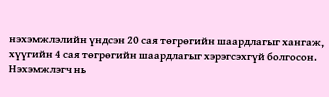нэхэмжлэлийн үндсэн 20 сая төгрөгийн шаардлагыг хангаж, хүүгийн 4 сая төгрөгийн шаардлагыг хэрэгсэхгүй болгосон. Нэхэмжлэгч нь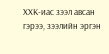ХХК-иас зээл авсан гэрээ, зээлийн эргэн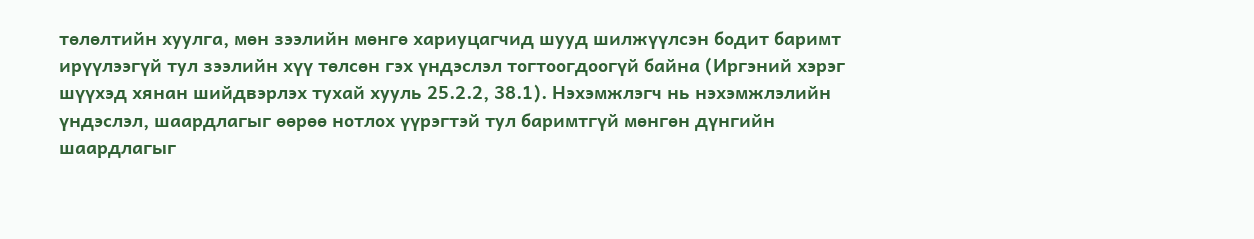төлөлтийн хуулга, мөн зээлийн мөнгө хариуцагчид шууд шилжүүлсэн бодит баримт ирүүлээгүй тул зээлийн хүү төлсөн гэх үндэслэл тогтоогдоогүй байна (Иргэний хэрэг шүүхэд хянан шийдвэрлэх тухай хууль 25.2.2, 38.1). Нэхэмжлэгч нь нэхэмжлэлийн үндэслэл, шаардлагыг өөрөө нотлох үүрэгтэй тул баримтгүй мөнгөн дүнгийн шаардлагыг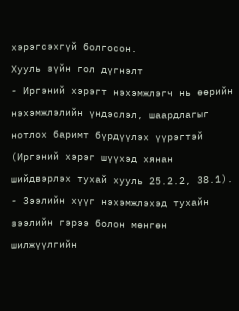хэрэгсэхгүй болгосон.
Хууль зүйн гол дүгнэлт
- Иргэний хэрэгт нэхэмжлэгч нь өөрийн нэхэмжлэлийн үндэслэл, шаардлагыг нотлох баримт бүрдүүлэх үүрэгтэй (Иргэний хэрэг шүүхэд хянан шийдвэрлэх тухай хууль 25.2.2, 38.1).
- Зээлийн хүүг нэхэмжлэхэд тухайн зээлийн гэрээ болон мөнгөн шилжүүлгийн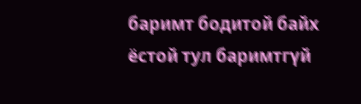баримт бодитой байх ёстой тул баримтгүй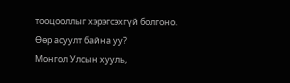тооцооллыг хэрэгсэхгүй болгоно.
Өөр асуулт байна уу?
Монгол Улсын хууль,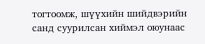тогтоомж, шүүхийн шийдвэрийн санд суурилсан хиймэл оюунаас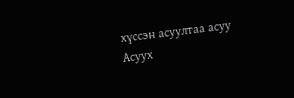хүссэн асуултаа асуу
Асуух